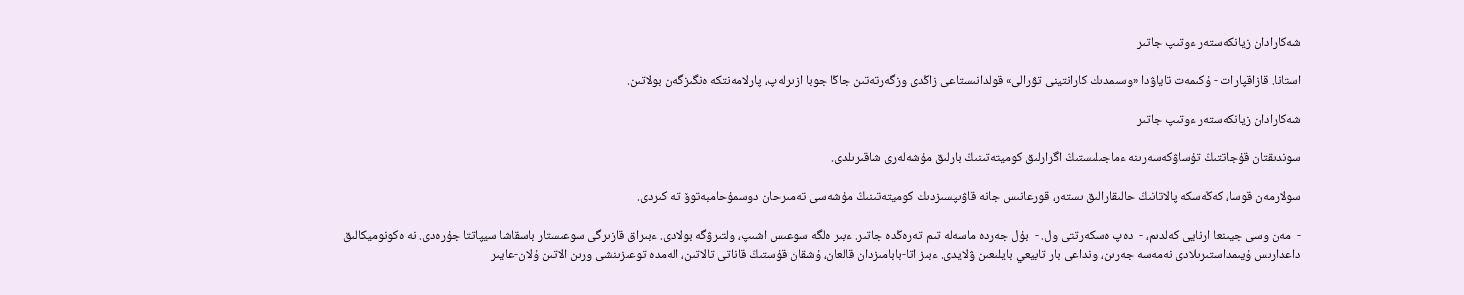شەكارادان زيانكەستەر ءوتىپ جاتىر

استانا. قازاقپارات - ۇكىمەت تاياۋدا «وسىمدىك كارانتينى تۋرالى» قولدانىستاعى زاڭدى وزگەرتەتىن جاڭا جوبا ازىرلەپ، پارلامەنتكە ەنگىزگەن بولاتىن.

شەكارادان زيانكەستەر ءوتىپ جاتىر

سوندىقتان قۇجاتتىڭ تۇساۋكەسەرىنە ءماجىلىستىڭ اگرارلىق كوميتەتىنىڭ بارلىق مۇشەلەرى شاقىرىلدى.

سولارمەن قوسا، كەڭەسكە پالاتانىڭ حالىقارالىق ىستەر، قورعانىس جانە قاۋىپسىزدىك كوميتەتىنىڭ مۇشەسى تەمىرحان دوسمۇحامبەتوۆ تە كىردى.

-  مەن وسى جيىنعا ارنايى كەلدىم، -  دەپ ەسكەرتتى ول. -  بۇل جەردە ماسەلە تىم تەرەڭدە جاتىر. ءبىر ەلگە سوعىس اشىپ، ولتىرۋگە بولادى. ءبىراق قازىرگى سوعىستار باسقاشا سيپاتتا جۇرەدى. نە ەكونوميكالىق داعدارىس ۇيىمداستىرىلادى نەمەسە جەرىن، ونداعى بار تابيعي بايلىعىن ۋلايدى. ءبىز اتا-بابامىزدان قالعان، ۇشقان قۇستىڭ قاناتى تالاتىن، الەمدە توعىزىنشى ورىن الاتىن ۇلان-عايىر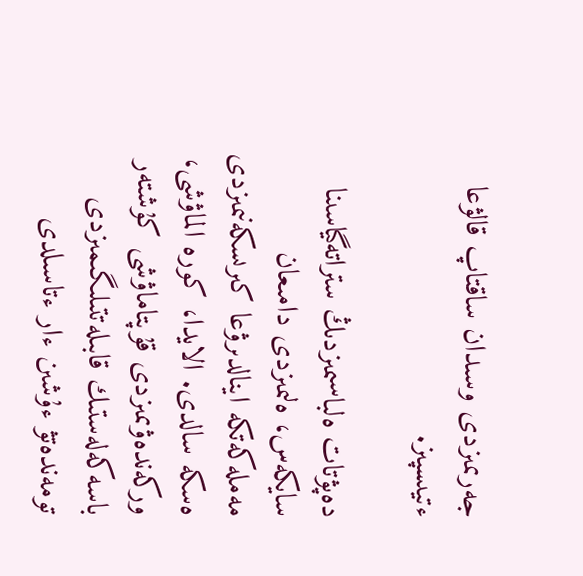جەرىمىزدى وسىدان ساقتاپ قالۋعا ءتيىسپىز.

دەپۋتات ەلباسىمىزدىڭ ستراتەگياسىنا سايكەس، ەلىمىزدى دامىعان مەملەكەتكە اينالدىرۋعا كىرىسكەنىمىزدى ەسكە سالدى. الايدا، كورە الماۋشى، وركەندەۋىمىزدى قۇپتاماۋشى كۇشتەر باسەكەلەستىك قابىلەتتىلىگىمىزدى تومەندەتۋ ءۇشىن ءار ءتاسىلدى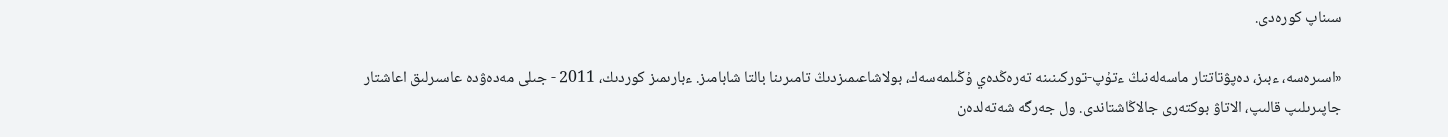سىناپ كورەدى.

«اسىرەسە، ءبىز، دەپۋتاتتار ماسەلەنىڭ ءتۇپ-توركىنىنە تەرەڭدەي ۇڭىلمەسەك، بولاشاعىمىزدىڭ تامىرىنا بالتا شابامىز. ءبارىمىز كوردىك، 2011 - جىلى مەدەۋدە عاسىرلىق اعاشتار جاپىرىلىپ قالىپ، الاتاۋ بوكتەرى جالاڭاشتاندى. ول جەرگە شەتەلدەن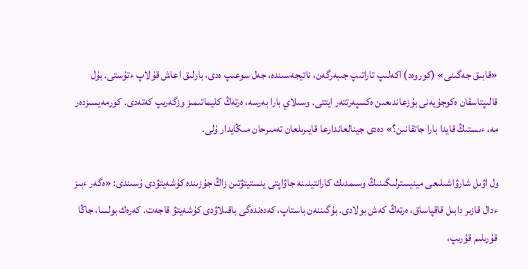«قابىق جەگىنى» (كوروەد) اكەلىپ تاراتىپ جىبەرگەن، ناتيجەسىندە، جەل سوعىپ ەدى، بارلىق اعاش قۇلاپ ءتۇستى. بۇل قالىپتاسقان ەكوجۇيەنى بۇزعاندىعىن ەكسپەرتتەر ايتتى. وسىلاي بارا بەرسە، ەرتەڭ كليماتىمىز وزگەرىپ كەتەدى. كورمەيسىزدەر مە، ءىستىڭ قايدا بارا جاتقانىن؟» دەدى جينالعاندارعا قايىرىلعان تەمىرحان مىڭايدار ۇلى.

ول اۋىل شارۋاشىلىعى مينيسترلىگىنىڭ وسىمدىك كارانتينىنە جاۋاپتى ينستيتۋتىن زاڭ جۇزىندە كۇشەيتۋدى ۇسىندى: «ەگەر ءبىز ءدال قازىر دابىل قاقپاساق، ەرتەڭ كەش بولادى. بۇگىننەن باستاپ، كەدەندەگى باقىلاۋدى كۇشەيتۋ قاجەت. كەرەك بولسا، جاڭا قۇرىلىم قۇرىپ،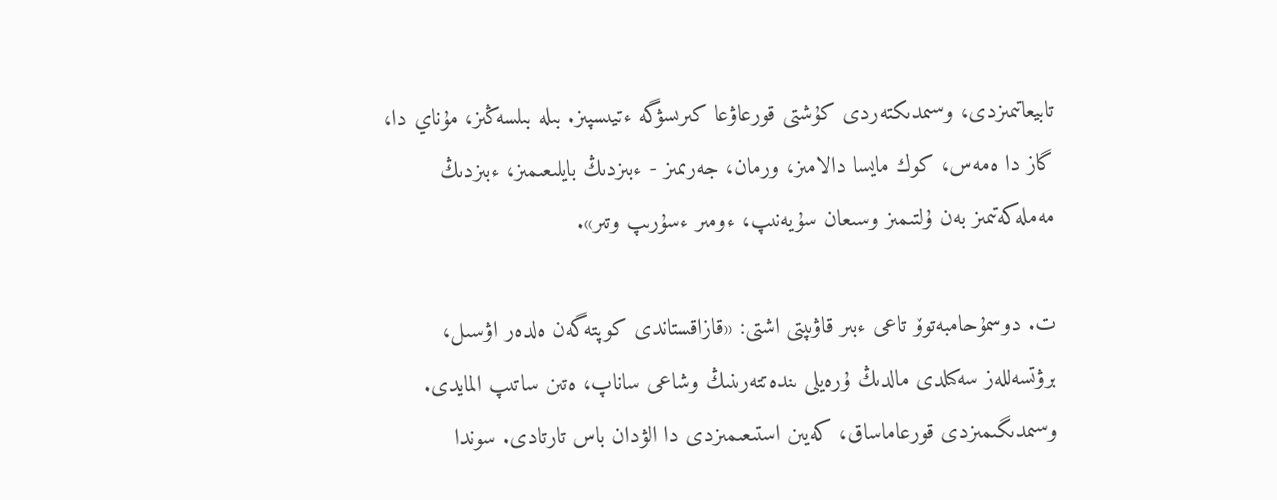تابيعاتىمىزدى، وسىمدىكتەردى كۇشتى قورعاۋعا كىرىسۋگە ءتيىسپىز. بىلە بىلسەڭىز، مۇناي دا، گاز دا ەمەس، كوك مايسا دالامىز، ورمان، جەرىمىز - ءبىزدىڭ بايلىعىمىز، ءبىزدىڭ مەملەكەتىمىز بەن ۇلتىمىز وسىعان سۇيەنىپ، ءومىر ءسۇرىپ وتىر».

ت. دوسمۇحامبەتوۆ تاعى ءبىر قاۋىپتى اشتى: «قازاقستاندى كوپتەگەن ەلدەر اۋسىل، برۋتسەللەز سەكىلدى مالدىڭ ۇرەيلى ىندەتتەرىنىڭ وشاعى ساناپ، ەتىن ساتىپ المايدى. وسىمدىگىمىزدى قورعاماساق، كەيىن استىعىمىزدى دا الۋدان باس تارتادى. سوندا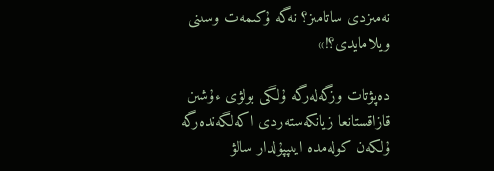نەمىزدى ساتامىز؟ نەگە ۇكىمەت وسىنى ويلامايدى؟!»

دەپۋتات وزگەلەرگە ۇلگى بولۋى ءۇشىن قازاقستانعا زيانكەستەردى اكەلگەندەرگە ۇلكەن كولەمدە ايىپپۇلدار سالۋ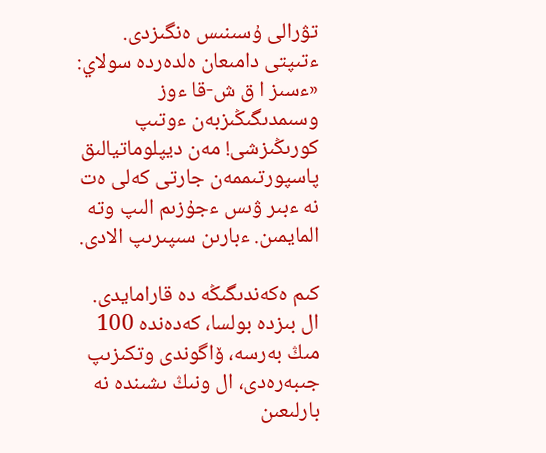تۋرالى ۇسىنىس ەنگىزدى. ءتىپتى دامىعان ەلدەردە سولاي: «ءسىز ا ق ش-قا ءوز وسىمدىگىڭىزبەن ءوتىپ كورىڭىزشى! مەن ديپلوماتيالىق پاسپورتىممەن جارتى كەلى ەت نە ءبىر ۋىس ءجۇزىم الىپ وتە المايمىن. ءبارىن سىپىرىپ الادى.

كىم ەكەندىگىڭە دە قارامايدى. ال بىزدە بولسا، كەدەندە 100 مىڭ بەرسە، ۆاگوندى وتكىزىپ جىبەرەدى، ال ونىڭ ىشىندە نە بارلىعىن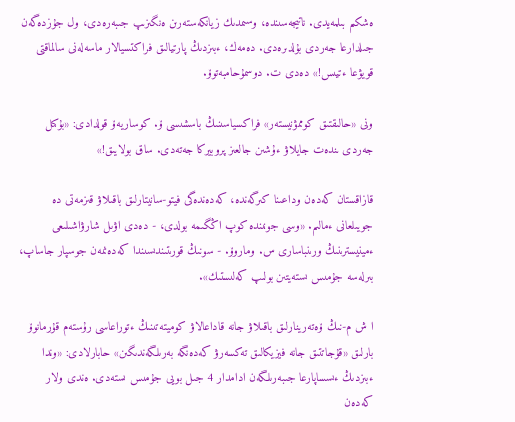ەشكىم بىلمەيدى. ناتيجەسىندە، وسىمدىك زيانكەستەرىن ەنگىزىپ جىبەرەدى، ول جۇزدەگەن جىلدارعا جەردى بۇلدىرەدى. دەمەك، ءبىزدىڭ پارتيالىق فراكتسيالار ماسەلەنى سالماقتى قويۋعا ءتيىس!» دەدى ت. دوسمۇحامبەتوۆ.

ونى «حالىقتىق كوممۋنيستەر» فراكسياسىنىڭ باسشىسى ۆ. كوساريەۆ قولدادى: «بۇكىل جەردى ىندەت جايلاۋ ءۇشىن جالعىز پروبيركا جەتەدى. ساق بولايىق!»

قازاقستان كەدەن وداعىنا كىرگەندە، كەدەندەگى فيتو-سانيتارلىق باقىلاۋ قىزمەتى دە جويىلعانى ءمالىم. «وسى جونىندە كوپ اڭگىمە بولدى، - دەدى اۋىل شارۋاشىلىعى ءمينيسترىنىڭ ورىنباسارى س. وماروۆ. - سونىڭ قورىتىندىسىندا كەدەنمەن جوسپار جاساپ، بىرلەسە جۇمىس ىستەيتىن بولىپ كەلىستىك».

ا ش م-نىڭ ۆەتەرينارلىق باقىلاۋ جانە قاداعالاۋ كوميتەتىنىڭ ءتوراعاسى رۇستەم قۇرمانوۆ بارلىق «قۇجاتتىق جانە فيزيكالىق تەكسەرۋ كەدەنگە بەرىلگەندىگىن» حابارلادى: «وندا ءبىزدىڭ ءىسساپارعا جىبەرىلگەن ادامدار 4 جىل بويى جۇمىس ىستەدى. ەندى ولار كەدەن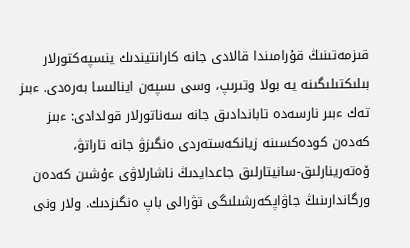قىزمەتىنىڭ قۇرامىندا قالادى جانە كارانتيندىك ينسپەكتورلار بىلىكتىلىگىنە يە بولا وتىرىپ، وسى ىسپەن اينالىسا بەرەدى. ءبىز تەك ءبىر نارسەدە تاباندادىق جانە سەناتورلار قولدادى: ءبىز كەدەن كودەكسىنە زيانكەستەردى ەنگىزۋ جانە تاراتۋ، ۆەتەرينارلىق-سانيتارلىق جاعدايدىڭ ناشارلاۋى ءۇشىن كەدەن ورگاندارىنىڭ جاۋاپكەرشىلىگى تۋرالى باپ ەنگىزدىك. ولار ونى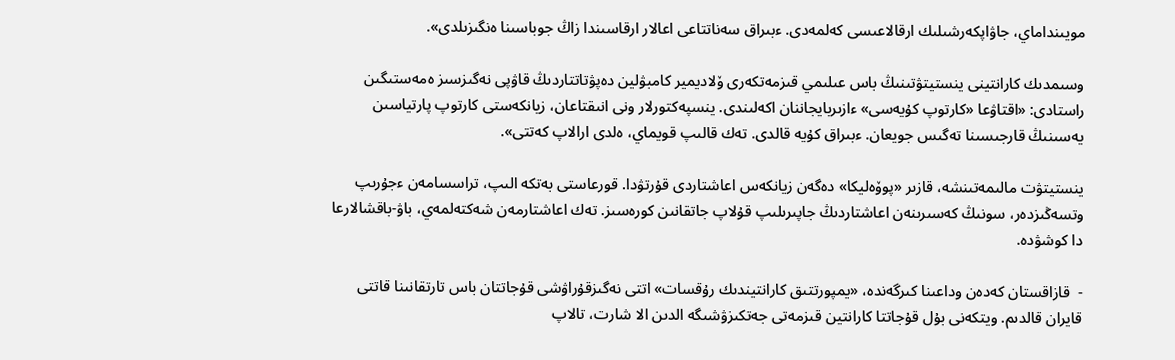مويىنداماي، جاۋاپكەرشىلىك ارقالاعىسى كەلمەدى. ءبىراق سەناتتاعى اعالار ارقاسىندا زاڭ جوباسىنا ەنگىزىلدى».

وسىمدىك كارانتينى ينستيتۋتىنىڭ باس عىلىمي قىزمەتكەرى ۆلاديمير كامبۋلين دەپۋتاتتاردىڭ قاۋپى نەگىزسىز ەمەستىگىن راستادى: «اقتاۋعا «كارتوپ كۇيەسى» ءازىربايجاننان اكەلىندى. ينسپەكتورلار ونى انىقتاعان، زيانكەستى كارتوپ پارتياسىن يەسىنىڭ قارجىسىنا تەگىس جويعان. ءبىراق كۇيە قالدى. تەك قالىپ قويماي، ەلدى ارالاپ كەتتى».

ينستيتۋت مالىمەتىنشە، قازىر «پوۆەليكا» دەگەن زيانكەس اعاشتاردى قۇرتۋدا. قورعاستى بەتكە الىپ، تراسسامەن ءجۇرىپ وتسەڭىزدەر، سونىڭ كەسىرىنەن اعاشتاردىڭ جاپىرىلىپ قۇلاپ جاتقانىن كورەسىز. تەك اعاشتارمەن شەكتەلمەي، باۋ-باقشالارعا دا كوشۋدە.

-  قازاقستان كەدەن وداعىنا كىرگەندە، «يمپورتتىق كارانتيندىك رۇقسات» اتتى نەگىزقۇراۋشى قۇجاتتان باس تارتقانىنا قاتتى قايران قالدىم. ويتكەنى بۇل قۇجاتتا كارانتين قىزمەتى جەتكىزۋشىگە الدىن الا شارت، تالاپ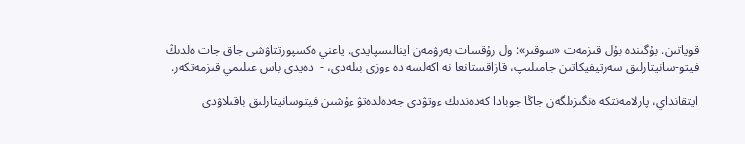قوياتىن. بۇگىندە بۇل قىزمەت «سوقىر»: ول رۇقسات بەرۋمەن اينالىسپايدى. ياعني ەكسپورتتاۋشى جاق جات ەلدىڭ فيتو-سانيتارلىق سەرتيفيكاتىن جامىلىپ، قازاقستانعا نە اكەلسە دە ءوزى بىلەدى، -  دەيدى باس عىلىمي قىزمەتكەر.

ايتقانداي، پارلامەنتكە ەنگىزىلگەن جاڭا جوبادا كەدەندىك ءوتۋدى جەدەلدەتۋ ءۇشىن فيتوسانيتارلىق باقىلاۋدى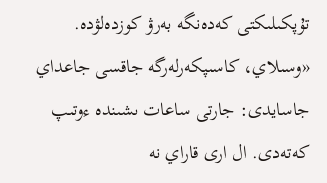تۇپكىلىكتى كەدەنگە بەرۋ كوزدەلۋدە. «وسىلاي، كاسىپكەرلەرگە جاقسى جاعداي جاسايدى: جارتى ساعات ىشىندە ءوتىپ كەتەدى. ال ارى قاراي نە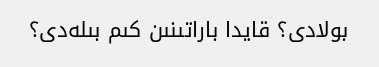بولادى؟ قايدا باراتىنىن كىم بىلەدى؟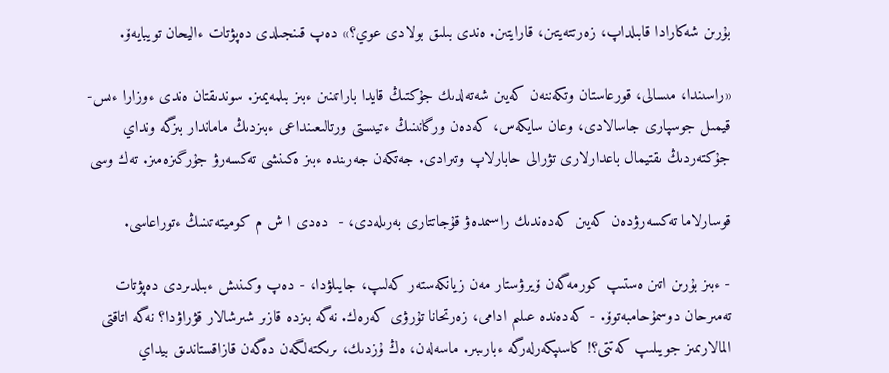بۇرىن شەكارادا قابىلداپ، زەرتتەيتىن، قارايتىن. ەندى بىلىق بولادى عوي؟» دەپ قىنجىلدى دەپۋتات ءاليحان تويبايەۆ.

«راسىندا، مىسالى، قورعاستان وتكەننەن كەيىن شەتەلدىك جۇكتىڭ قايدا باراتىنىن ءبىز بىلمەيمىز. سوندىقتان ەندى ءوزارا ءىس-قيمىل جوسپارى جاسالادى، وعان سايكەس، كەدەن ورگانىنىڭ ءتيىستى ورتالىعىنداعى ءبىزدىڭ ماماندار بىزگە ونداي جۇكتەردىڭ ىقتيمال باعدارلارى تۋرالى حابارلاپ وتىرادى. جەتكەن جەرىندە ءبىز ەكىنشى تەكسەرۋ جۇرگىزەمىز. تەك وسى

قوسارلاما تەكسەرۋدەن كەيىن كەدەندىك راسىمدەۋ قۇجاتتارى بەرىلەدى، -  دەدى ا ش م كوميتەتىنىڭ ءتوراعاسى.

- ءبىز بۇرىن اتىن ەستىپ كورمەگەن ۆيرۋستار مەن زيانكەستەر كەلىپ، جايىلۋدا، - دەپ وكىنىش ءبىلدىردى دەپۋتات تەمىرحان دوسمۇحامبەتوۆ. - كەدەندە عىلىم ادامى، زەرتحانا تۇرۋى كەرەك. نەگە بىزدە قازىر شىرشالار قۋراۋدا؟ نەگە اتاقتى المالارىمىز جويىلىپ كەتتى؟! كاسىپكەرلەرگە ءبارىبىر. ماسەلەن، ەڭ ۇزدىك، ىرىكتەلگەن دەگەن قازاقستاندىق بيداي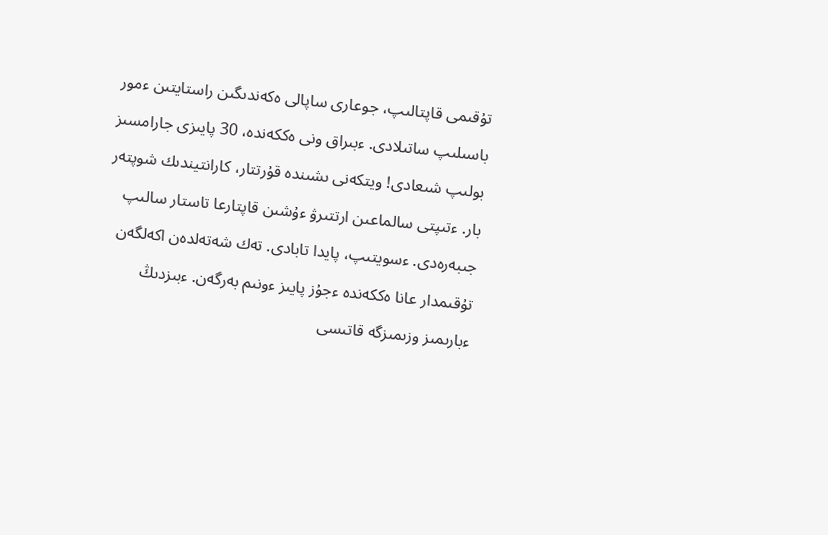تۇقىمى قاپتالىپ، جوعارى ساپالى ەكەندىگىن راستايتىن ءمور باسىلىپ ساتىلادى. ءبىراق ونى ەككەندە، 30 پايىزى جارامسىز بولىپ شىعادى! ويتكەنى ىشىندە قۇرتتار، كارانتيندىك شوپتەر بار. ءتىپتى سالماعىن ارتتىرۋ ءۇشىن قاپتارعا تاستار سالىپ جىبەرەدى. ءسويتىپ، پايدا تابادى. تەك شەتەلدەن اكەلگەن تۇقىمدار عانا ەككەندە ءجۇز پايىز ءونىم بەرگەن. ءبىزدىڭ ءبارىمىز وزىمىزگە قاتىسى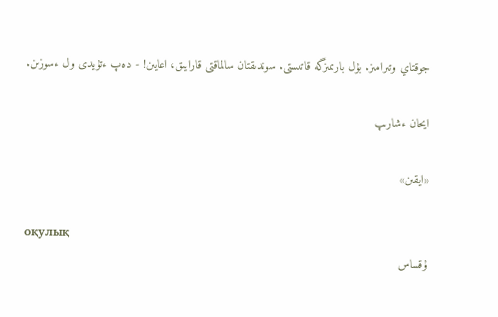جوقتاي وتىرامىز. بۇل بارىمىزگە قاتىستى. سوندىقتان سالماقتى قارايىق، اعايىن! - دەپ ءتۇيدى ول ءسوزىن.

ايحان ءشارىپ

«ايقىن»

оқулық
ۇقساس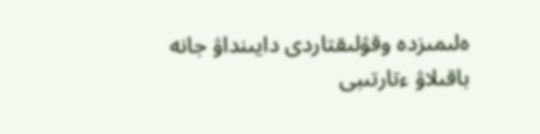ەلىمىزدە وقۋلىقتاردى دايىنداۋ جانە باقىلاۋ ءتارتىبى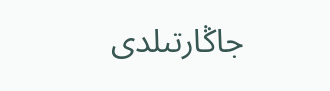جاڭارتىلدى